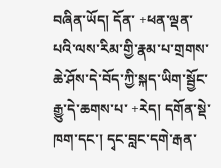བཞིན་ཡོད། དོན་ +ཕན་ལྡན་པའི་ལས་རིམ་གྱི་རྣམ་པ་གྲགས་ཆེ་ཤོས་དེ་བོད་ཀྱི་སྐད་ཡིག་སྦྱོང་རྒྱུ་དེ་ཆགས་པ་ +རེད། དགོན་སྡེ་ཁག་དང་། དྭང་བླང་དགེ་རྒན་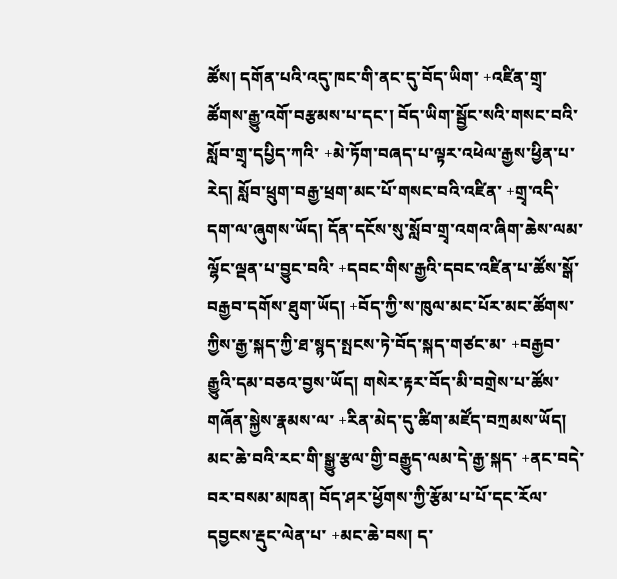ཚོས། དགོན་པའི་འདུ་ཁང་གི་ནང་དུ་བོད་ཡིག་ +འཛིན་གྲྭ་ཚོགས་རྒྱུ་འགོ་བརྩམས་པ་དང་། བོད་ཡིག་སྦྱོང་སའི་གསང་བའི་སློབ་གྲྭ་དཔྱིད་ཀའི་ +མེ་ཏོག་བཞད་པ་ལྟར་འཕེལ་རྒྱས་ཕྱིན་པ་རེད། སློབ་ཕྲུག་བརྒྱ་ཕྲག་མང་པོ་གསང་བའི་འཛིན་ +གྲྭ་འདི་དག་ལ་ཞུགས་ཡོད། དོན་དངོས་སུ་སློབ་གྲྭ་འགའ་ཞིག་ཆེས་ལམ་ལྷོང་ལྡན་པ་བྱུང་བའི་ +དབང་གིས་རྒྱའི་དབང་འཛིན་པ་ཚོས་སྒོ་བརྒྱབ་དགོས་ཐུག་ཡོད། +བོད་ཀྱི་ས་ཁུལ་མང་པོར་མང་ཚོགས་ཀྱིས་རྒྱ་སྐད་ཀྱི་ཐ་སྙད་སྤངས་ཏེ་བོད་སྐད་གཙང་མ་ +བརྒྱབ་རྒྱུའི་དམ་བཅའ་བྱས་ཡོད། གསེར་རྟར་བོད་མི་བགྲེས་པ་ཚོས་གཞོན་སྐྱེས་རྣམས་ལ་ +རིན་མེད་དུ་ཚིག་མཛོད་བཀྲམས་ཡོད། མང་ཆེ་བའི་རང་གི་སྒྱུ་རྩལ་གྱི་བརྒྱུད་ལམ་དེ་རྒྱ་སྐད་ +ནང་བདེ་བར་བསམ་མཁན། བོད་ཤར་ཕྱོགས་ཀྱི་རྩོམ་པ་པོ་དང་རོལ་དབྱངས་རྡུང་ལེན་པ་ +མང་ཆེ་བས། ད་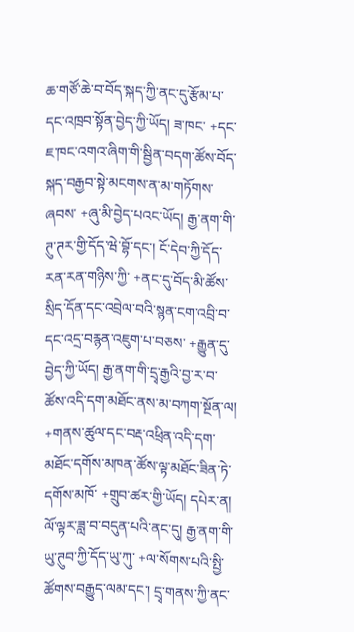ཆ་གཙོ་ཆེ་བ་བོད་སྐད་ཀྱི་ནང་དུ་རྩོམ་པ་དང་འཁྲབ་སྟོན་བྱེད་ཀྱི་ཡོད། ཟ་ཁང་ +དང་ཇ་ཁང་འགའ་ཞིག་གི་སྦྱིན་བདག་ཚོས་བོད་སྐད་བརྒྱབ་སྟེ་མངགས་ན་མ་གཏོགས་ཞབས་ +ཞུ་མི་བྱེད་པའང་ཡོད། རྒྱ་ནག་གི་ཊུ་ཊར་གྱི་དོད་ཝེ་བྷོ་དང་། ངོ་དེབ་ཀྱི་དོད་རན་རན་གཉིས་ཀྱི་ +ནང་དུ་བོད་མི་ཚོས་སྲིད་དོན་དང་འབྲེལ་བའི་སྙན་ངག་འབྲི་བ་དང་འདྲ་བརྙན་འཇུག་པ་བཅས་ +རྒྱུན་དུ་བྱེད་ཀྱི་ཡོད། རྒྱ་ནག་གི་དྲྭ་རྒྱའི་བྱ་ར་བ་ཚོས་འདི་དག་མཐོང་ནས་མ་བཀག་སྔོན་ལ། +གནས་ཚུལ་དང་བརྡ་འཕྲིན་འདི་དག་མཐོང་དགོས་མཁན་ཚོས་ལྟ་མཐོང་ཟིན་ཏེ་དགོས་མཁོ་ +གྲུབ་ཚར་གྱི་ཡོད། དཔེར་ན། ལོ་ལྟར་ཟླ་བ་བདུན་པའི་ནང་དུ། རྒྱ་ནག་གི་ཡུ་ཊུབ་ཀྱི་དོད་ཡུ་ཀུ་ +ལ་སོགས་པའི་སྤྱི་ཚོགས་བརྒྱུད་ལམ་དང་། དྲྭ་གནས་ཀྱི་ནང་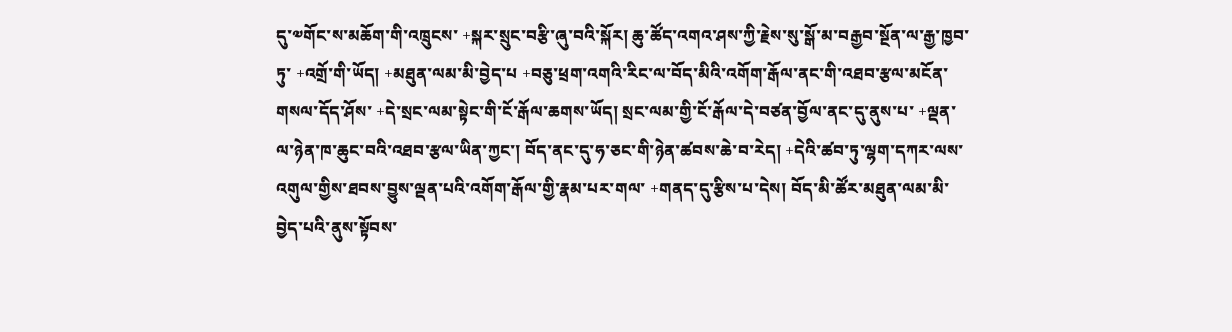དུ་༧གོང་ས་མཆོག་གི་འཁྲུངས་ +སྐར་སྲུང་བརྩི་ཞུ་བའི་སྐོར། ཆུ་ཚོད་འགའ་ཤས་ཀྱི་རྗེས་སུ་སྒོ་མ་བརྒྱབ་སྔོན་ལ་རྒྱ་ཁྱབ་ཏུ་ +འགྲོ་གི་ཡོད། +མཐུན་ལམ་མི་བྱེད་པ +བཅུ་ཕྲག་འགའི་རིང་ལ་བོད་མིའི་འགོག་རྒོལ་ནང་གི་འཐབ་རྩལ་མངོན་གསལ་དོད་ཤོས་ +དེ་སྲང་ལམ་སྟེང་གི་ངོ་རྒོལ་ཆགས་ཡོད། སྲང་ལམ་གྱི་ངོ་རྒོལ་དེ་བཙན་བྱོལ་ནང་དུ་ནུས་པ་ +ལྡན་ལ་ཉེན་ཁ་ཆུང་བའི་འཐབ་རྩལ་ཡིན་ཀྱང་། བོད་ནང་དུ་ཧ་ཅང་གི་ཉེན་ཚབས་ཆེ་བ་རེད། +དེའི་ཚབ་ཏུ་ལྷག་དཀར་ལས་འགུལ་གྱིས་ཐབས་བྱུས་ལྡན་པའི་འགོག་རྒོལ་གྱི་རྣམ་པར་གལ་ +གནད་དུ་རྩིས་པ་དེས། བོད་མི་ཚོར་མཐུན་ལམ་མི་བྱེད་པའི་ནུས་སྟོབས་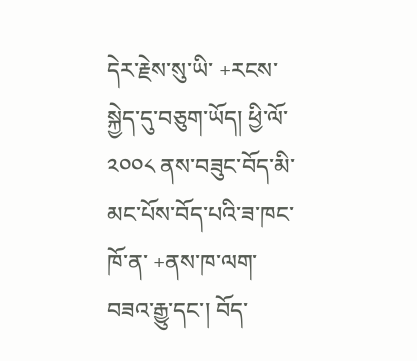དེར་རྗེས་སུ་ཡི་ +རངས་སྐྱེད་དུ་བཅུག་ཡོད། ཕྱི་ལོ་༢༠༠༨ ནས་བཟུང་བོད་མི་མང་པོས་བོད་པའི་ཟ་ཁང་ཁོ་ན་ +ནས་ཁ་ལག་བཟའ་རྒྱུ་དང་། བོད་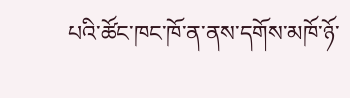པའི་ཚོང་ཁང་ཁོ་ན་ནས་དགོས་མཁོ་ཉོ་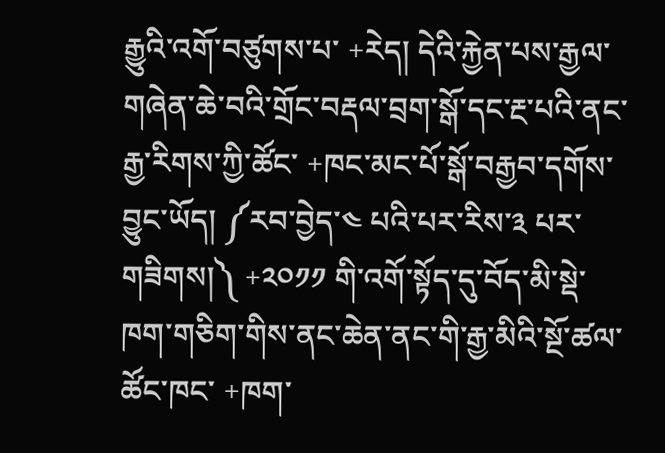རྒྱུའི་འགོ་བཙུགས་པ་ +རེད། དེའི་རྐྱེན་པས་རྒྱལ་གཞེན་ཆེ་བའི་གྲོང་བརྡལ་བྲག་སྒོ་དང་རྔ་པའི་ནང་རྒྱ་རིགས་ཀྱི་ཚོང་ +ཁང་མང་པོ་སྒོ་བརྒྱབ་དགོས་བྱུང་ཡོད། ༼རབ་བྱེད་༤ པའི་པར་རིས་༣ པར་གཟིགས།༽ +༢༠༡༡ གི་འགོ་སྟོད་དུ་བོད་མི་སྡེ་ཁག་གཅིག་གིས་ནང་ཆེན་ནང་གི་རྒྱ་མིའི་སྔོ་ཚལ་ཚོང་ཁང་ +ཁག་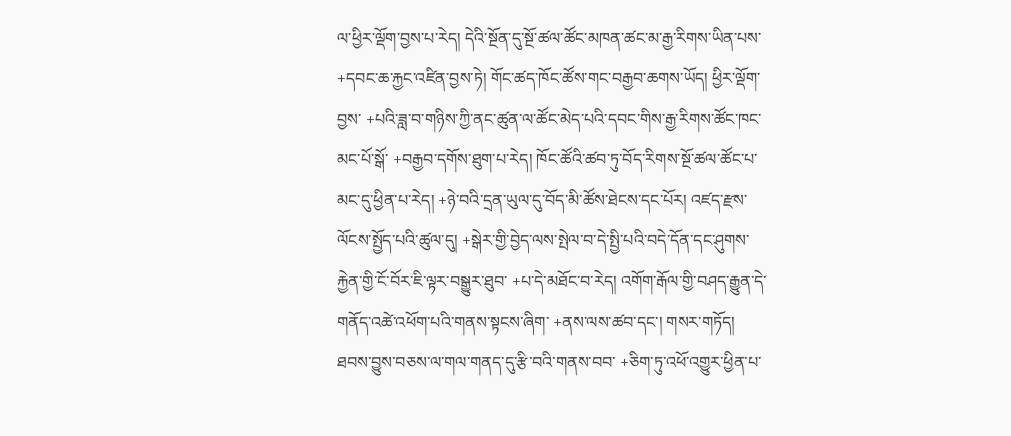ལ་ཕྱིར་ལྡོག་བྱས་པ་རེད། དེའི་སྔོན་དུ་སྔོ་ཚལ་ཚོང་མཁན་ཚང་མ་རྒྱ་རིགས་ཡིན་པས་ +དབང་ཆ་རྐྱང་འཛིན་བྱས་ཏེ། གོང་ཚད་ཁོང་ཚོས་གང་བརྒྱབ་ཆགས་ཡོད། ཕྱིར་ལྡོག་བྱས་ +པའི་ཟླ་བ་གཉིས་ཀྱི་ནང་ཚུན་ལ་ཚོང་མེད་པའི་དབང་གིས་རྒྱ་རིགས་ཚོང་ཁང་མང་པོ་སྒོ་ +བརྒྱབ་དགོས་ཐུག་པ་རེད། ཁོང་ཚོའི་ཚབ་ཏུ་བོད་རིགས་སྔོ་ཚལ་ཚོང་པ་མང་དུ་ཕྱིན་པ་རེད། +ཉེ་བའི་དྲན་ཡུལ་དུ་བོད་མི་ཚོས་ཐེངས་དང་པོར། འཛད་རྫས་ལོངས་སྤྱོད་པའི་ཚུལ་དུ། +སྒེར་གྱི་བྱེད་ལས་སྤེལ་བ་དེ་སྤྱི་པའི་བདེ་དོན་དང་ཤུགས་རྐྱེན་གྱི་ངོ་བོར་ཇི་ལྟར་བསྒྱུར་ཐུབ་ +པ་དེ་མཐོང་བ་རེད། འགོག་རྒོལ་གྱི་བཤད་རྒྱུན་དེ་གནོད་འཚེ་འཕོག་པའི་གནས་སྟངས་ཞིག་ +ནས་ལས་ཚབ་དང་། གསར་གཏོད། ཐབས་བྱུས་བཅས་ལ་གལ་གནད་དུ་རྩི་བའི་གནས་བབ་ +ཅིག་ཏུ་འཕོ་འགྱུར་ཕྱིན་པ་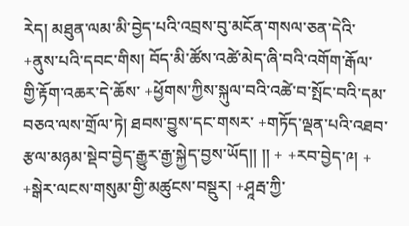རེད། མཐུན་ལམ་མི་བྱེད་པའི་འབྲས་བུ་མངོན་གསལ་ཅན་དེའི་ +ནུས་པའི་དབང་གིས། བོད་མི་ཚོས་འཚེ་མེད་ཞི་བའི་འགོག་རྒོལ་གྱི་རྟོག་འཆར་དེ་ཆོས་ +ཕྱོགས་ཀྱིས་སྐུལ་བའི་འཚེ་བ་སྤོང་བའི་དམ་བཅའ་ལས་གྲོལ་ཏེ། ཐབས་བྱུས་དང་གསར་ +གཏོད་ལྡན་པའི་འཐབ་རྩལ་མཉམ་སྡེབ་བྱེད་རྒྱུར་རྒྱ་སྐྱེད་བྱས་ཡོད།། །། + +རབ་བྱེད་༩། + +སྒེར་ལངས་གསུམ་གྱི་མཚུངས་བསྡུར། +ཤཱརྦ་ཀྱི་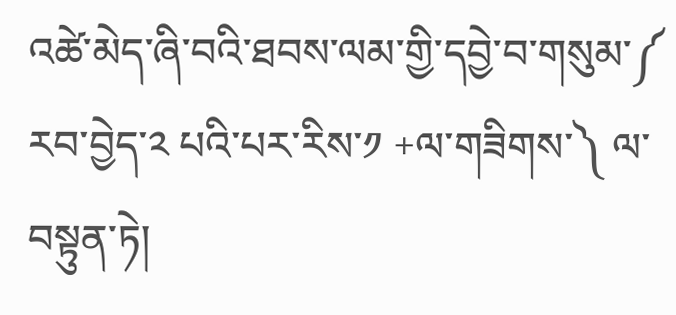འཚེ་མེད་ཞི་བའི་ཐབས་ལམ་གྱི་དབྱེ་བ་གསུམ་༼ རབ་བྱེད་༢ པའི་པར་རིས་༡ +ལ་གཟིགས་༽ ལ་བསྟུན་ཏེ།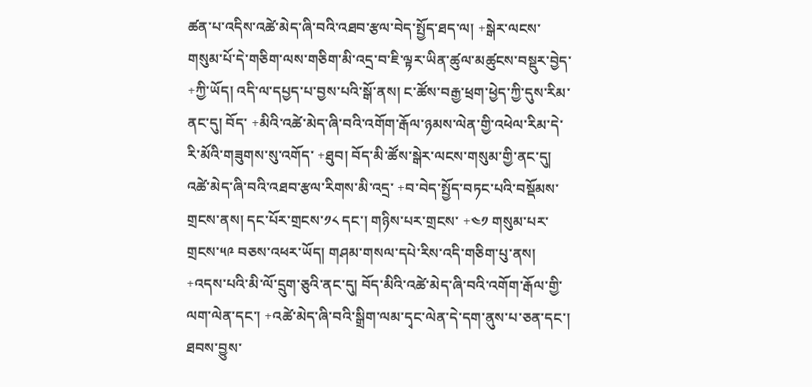ཚན་པ་འདིས་འཚེ་མེད་ཞི་བའི་འཐབ་རྩལ་བེད་སྤྱོད་ཐད་ལ། +སྒེར་ལངས་གསུམ་པོ་དེ་གཅིག་ལས་གཅིག་མི་འདྲ་བ་ཇི་ལྟར་ཡིན་ཚུལ་མཚུངས་བསྡུར་བྱེད་ +ཀྱི་ཡོད། འདི་ལ་དཔྱད་པ་བྱས་པའི་སྒོ་ནས། ང་ཚོས་བརྒྱ་ཕྲག་ཕྱེད་ཀྱི་དུས་རིམ་ནང་དུ། བོད་ +མིའི་འཚེ་མེད་ཞི་བའི་འགོག་རྒོལ་ཉམས་ལེན་གྱི་འཕེལ་རིམ་དེ་རི་མོའི་གཟུགས་སུ་འགོད་ +ཐུབ། བོད་མི་ཚོས་སྒེར་ལངས་གསུམ་གྱི་ནང་དུ། འཚེ་མེད་ཞི་བའི་འཐབ་རྩལ་རིགས་མི་འདྲ་ +བ་བེད་སྤྱོད་བཏང་པའི་བསྡོམས་གྲངས་ནས། དང་པོར་གྲངས་༡༨ དང་། གཉིས་པར་གྲངས་ +༤༡ གསུམ་པར་གྲངས་༥༩ བཅས་འཕར་ཡོད། གཤམ་གསལ་དཔེ་རིས་འདི་གཅིག་པུ་ནས། +འདས་པའི་མི་ལོ་དྲུག་ཅུའི་ནང་དུ། བོད་མིའི་འཚེ་མེད་ཞི་བའི་འགོག་རྒོལ་གྱི་ལག་ལེན་དང་། +འཚེ་མེད་ཞི་བའི་སྒྲིག་ལམ་དྭང་ལེན་དེ་དག་ནུས་པ་ཅན་དང་། ཐབས་བྱུས་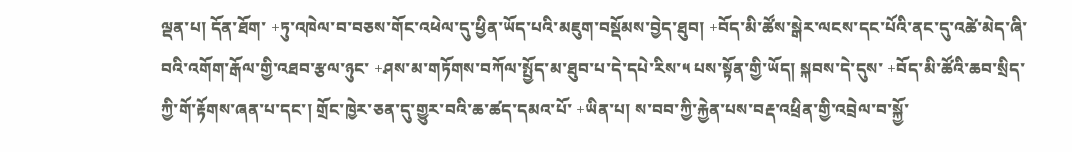ལྡན་པ། དོན་ཐོག་ +ཏུ་འཁེལ་བ་བཅས་གོང་འཕེལ་དུ་ཕྱིན་ཡོད་པའི་མཇུག་བསྡོམས་བྱེད་ཐུབ། +བོད་མི་ཚོས་སྒེར་ལངས་དང་པོའི་ནང་དུ་འཚེ་མེད་ཞི་བའི་འགོག་རྒོལ་གྱི་འཐབ་རྩལ་ཉུང་ +ཤས་མ་གཏོགས་བཀོལ་སྤྱོད་མ་ཐུབ་པ་དེ་དཔེ་རིས་༥ པས་སྟོན་གྱི་ཡོད། སྐབས་དེ་དུས་ +བོད་མི་ཚོའི་ཆབ་སྲིད་ཀྱི་གོ་རྟོགས་ཞན་པ་དང་། གྲོང་ཁྱེར་ཅན་དུ་གྱུར་བའི་ཆ་ཚད་དམའ་པོ་ +ཡིན་པ། ས་བབ་ཀྱི་རྐྱེན་པས་བརྡ་འཕྲིན་གྱི་འབྲེལ་བ་སྐྱོ་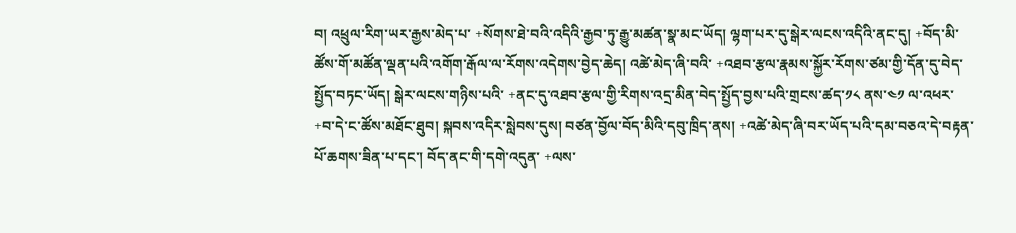བ། འཕྲུལ་རིག་ཡར་རྒྱས་མེད་པ་ +སོགས་ཐེ་བའི་འདིའི་རྒྱབ་ཏུ་རྒྱུ་མཚན་སྣ་མང་ཡོད། ལྷག་པར་དུ་སྒེར་ལངས་འདིའི་ནང་དུ། +བོད་མི་ཚོས་གོ་མཚོན་ལྡན་པའི་འགོག་རྒོལ་ལ་རོགས་འདེགས་བྱེད་ཆེད། འཚེ་མེད་ཞི་བའི་ +འཐབ་རྩལ་རྣམས་སྐྱོར་རོགས་ཙམ་གྱི་དོན་དུ་བེད་སྤྱོད་བཏང་ཡོད། སྒེར་ལངས་གཉིས་པའི་ +ནང་དུ་འཐབ་རྩལ་གྱི་རིགས་འདྲ་མིན་བེད་སྤྱོད་བྱས་པའི་གྲངས་ཚད་༡༨ ནས་༤༡ ལ་འཕར་ +བ་དེ་ང་ཚོས་མཐོང་ཐུབ། སྐབས་འདིར་སླེབས་དུས། བཙན་བྱོལ་བོད་མིའི་དབུ་ཁྲིད་ནས། +འཚེ་མེད་ཞི་བར་ཡོད་པའི་དམ་བཅའ་དེ་བརྟན་པོ་ཆགས་ཟིན་པ་དང་། བོད་ནང་གི་དགེ་འདུན་ +ལས་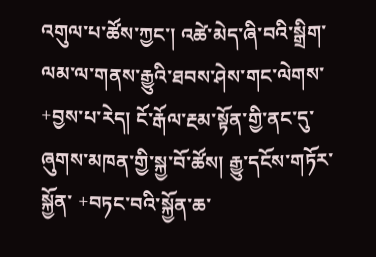འགུལ་པ་ཚོས་ཀྱང་། འཚེ་མེད་ཞི་བའི་སྒྲིག་ལམ་ལ་གནས་རྒྱུའི་ཐབས་ཤེས་གང་ལེགས་ +བྱས་པ་རེད། ངོ་རྒོལ་རྔམ་སྟོན་གྱི་ནང་དུ་ཞུགས་མཁན་གྱི་སྐྱ་བོ་ཚོས། རྒྱུ་དངོས་གཏོར་སྐྱོན་ +བཏང་བའི་སྐྱོན་ཆ་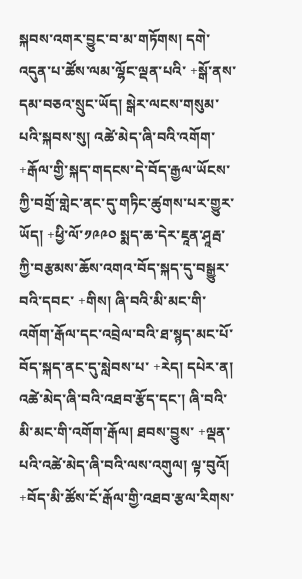སྐབས་འགར་བྱུང་བ་མ་གཏོགས། དགེ་འདུན་པ་ཚོས་ལམ་ལྷོང་ལྡན་པའི་ +སྒོ་ནས་དམ་བཅའ་སྲུང་ཡོད། སྒེར་ལངས་གསུམ་པའི་སྐབས་སུ། འཚེ་མེད་ཞི་བའི་འགོག་ +རྒོལ་གྱི་སྐད་གདངས་དེ་བོད་རྒྱལ་ཡོངས་ཀྱི་བགྲོ་གླེང་ནང་དུ་གཏིང་ཚུགས་པར་གྱུར་ཡོད། +ཕྱི་ལོ་༡༩༩༠ སྨད་ཆ་དེར་ཇཱན་ཤཱརྦ་ཀྱི་བརྩམས་ཆོས་འགའ་བོད་སྐད་དུ་བསྒྱུར་བའི་དབང་ +གིས། ཞི་བའི་མི་མང་གི་འགོག་རྒོལ་དང་འབྲེལ་བའི་ཐ་སྙད་མང་པོ་བོད་སྐད་ནང་དུ་སླེབས་པ་ +རེད། དཔེར་ན། འཚེ་མེད་ཞི་བའི་འཐབ་རྩོད་དང་། ཞི་བའི་མི་མང་གི་འགོག་རྒོལ། ཐབས་བྱུས་ +ལྡན་པའི་འཚེ་མེད་ཞི་བའི་ལས་འགུལ། ལྟ་བུའོ། +བོད་མི་ཚོས་ངོ་རྒོལ་གྱི་འཐབ་རྩལ་རིགས་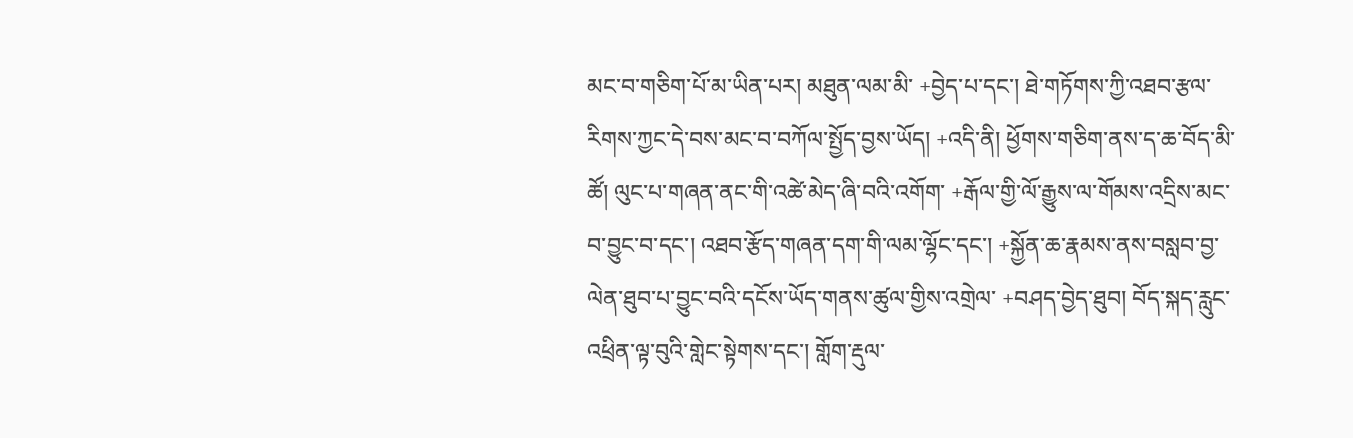མང་བ་གཅིག་པོ་མ་ཡིན་པར། མཐུན་ལམ་མི་ +བྱེད་པ་དང་། ཐེ་གཏོགས་ཀྱི་འཐབ་རྩལ་རིགས་ཀྱང་དེ་བས་མང་བ་བཀོལ་སྤྱོད་བྱས་ཡོད། +འདི་ནི། ཕྱོགས་གཅིག་ནས་ད་ཆ་བོད་མི་ཚོ། ལུང་པ་གཞན་ནང་གི་འཚེ་མེད་ཞི་བའི་འགོག་ +རྒོལ་གྱི་ལོ་རྒྱུས་ལ་གོམས་འདྲིས་མང་བ་བྱུང་བ་དང་། འཐབ་རྩོད་གཞན་དག་གི་ལམ་ལྷོང་དང་། +སྐྱོན་ཆ་རྣམས་ནས་བསླབ་བྱ་ལེན་ཐུབ་པ་བྱུང་བའི་དངོས་ཡོད་གནས་ཚུལ་གྱིས་འགྲེལ་ +བཤད་བྱེད་ཐུབ། བོད་སྐད་རླུང་འཕྲིན་ལྟ་བུའི་གླེང་སྟེགས་དང་། གློག་རྡུལ་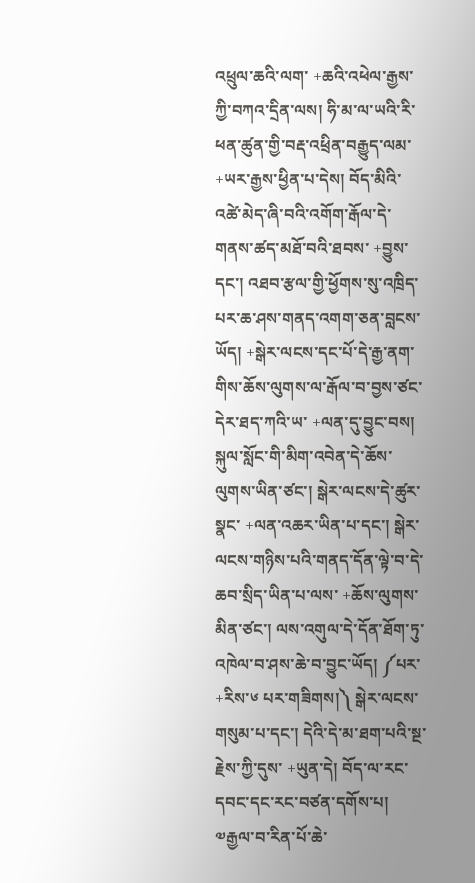འཕྲུལ་ཆའི་ལག་ +ཆའི་འཕེལ་རྒྱས་ཀྱི་བཀའ་དྲིན་ལས། ཧི་མ་ལ་ཡའི་རི་ཕན་ཚུན་གྱི་བརྡ་འཕྲིན་བརྒྱུད་ལམ་ +ཡར་རྒྱས་ཕྱིན་པ་དེས། བོད་མིའི་འཚེ་མེད་ཞི་བའི་འགོག་རྒོལ་དེ་གནས་ཚད་མཐོ་བའི་ཐབས་ +བྱུས་དང་། འཐབ་རྩལ་གྱི་ཕྱོགས་སུ་འཁྲིད་པར་ཆ་ཤས་གནད་འགག་ཅན་བླངས་ཡོད། +སྒེར་ལངས་དང་པོ་དེ་རྒྱ་ནག་གིས་ཆོས་ལུགས་ལ་རྒོལ་བ་བྱས་ཙང་དེར་ཐད་ཀའི་ཡ་ +ལན་དུ་བྱུང་བས། སྐུལ་སློང་གི་མིག་འབེན་དེ་ཆོས་ལུགས་ཡིན་ཙང་། སྒེར་ལངས་དེ་ཚུར་སྣང་ +ལན་འཆར་ཡིན་པ་དང་། སྒེར་ལངས་གཉིས་པའི་གནད་དོན་ལྟེ་བ་དེ་ཆབ་སྲིད་ཡིན་པ་ལས་ +ཆོས་ལུགས་མིན་ཙང་། ལས་འགུལ་དེ་དོན་ཐོག་ཏུ་འཁེལ་བ་ཤས་ཆེ་བ་བྱུང་ཡོད། ༼པར་ +རིས་༦ པར་གཟིགས།༽ སྒེར་ལངས་གསུམ་པ་དང་། དེའི་དེ་མ་ཐག་པའི་སྔ་རྗེས་ཀྱི་དུས་ +ཡུན་དེ། བོད་ལ་རང་དབང་དང་རང་བཙན་དགོས་པ། ༧རྒྱལ་བ་རིན་པོ་ཆེ་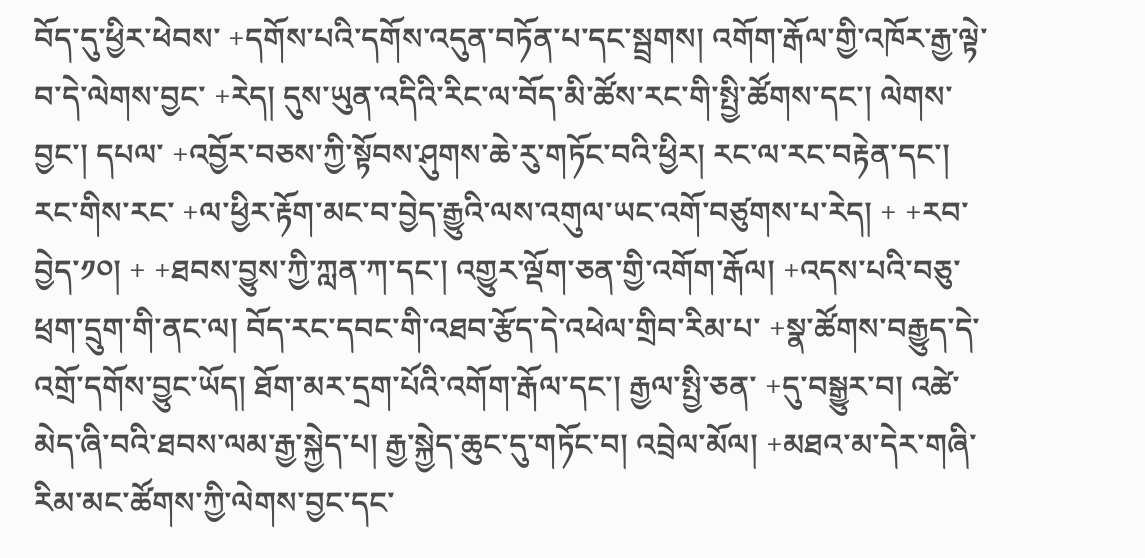བོད་དུ་ཕྱིར་ཕེབས་ +དགོས་པའི་དགོས་འདུན་བཏོན་པ་དང་སྦྲགས། འགོག་རྒོལ་གྱི་འཁོར་རྒྱ་ལྟེ་བ་དེ་ལེགས་བྱང་ +རེད། དུས་ཡུན་འདིའི་རིང་ལ་བོད་མི་ཚོས་རང་གི་སྤྱི་ཚོགས་དང་། ལེགས་བྱང་། དཔལ་ +འབྱོར་བཅས་ཀྱི་སྟོབས་ཤུགས་ཆེ་རུ་གཏོང་བའི་ཕྱིར། རང་ལ་རང་བརྟེན་དང་། རང་གིས་རང་ +ལ་ཕྱིར་རྟོག་མང་བ་བྱེད་རྒྱུའི་ལས་འགུལ་ཡང་འགོ་བཙུགས་པ་རེད། + +རབ་བྱེད་༡༠། + +ཐབས་བྱུས་ཀྱི་ཀླན་ཀ་དང་། འགྱུར་ལྡོག་ཅན་གྱི་འགོག་རྒོལ། +འདས་པའི་བཅུ་ཕྲག་དྲུག་གི་ནང་ལ། བོད་རང་དབང་གི་འཐབ་རྩོད་དེ་འཕེལ་གྲིབ་རིམ་པ་ +སྣ་ཚོགས་བརྒྱུད་དེ་འགྲོ་དགོས་བྱུང་ཡོད། ཐོག་མར་དྲག་པོའི་འགོག་རྒོལ་དང་། རྒྱལ་སྤྱི་ཅན་ +དུ་བསྒྱུར་བ། འཚེ་མེད་ཞི་བའི་ཐབས་ལམ་རྒྱ་སྐྱེད་པ། རྒྱ་སྐྱེད་ཆུང་དུ་གཏོང་བ། འབྲེལ་མོལ། +མཐའ་མ་དེར་གཞི་རིམ་མང་ཚོགས་ཀྱི་ལེགས་བྱང་དང་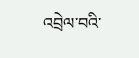འབྲེལ་བའི་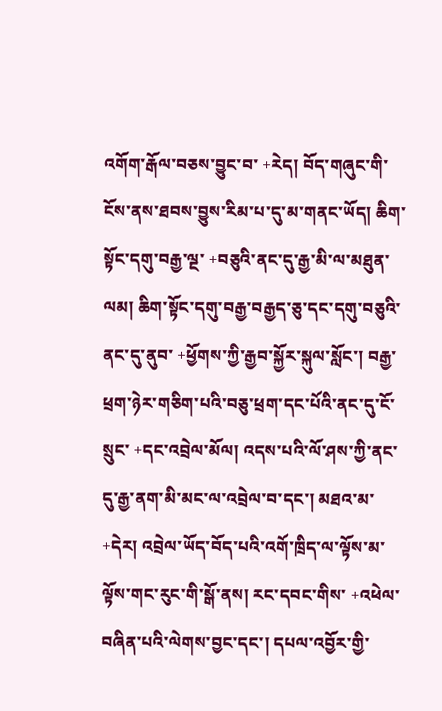འགོག་རྒོལ་བཅས་བྱུང་བ་ +རེད། བོད་གཞུང་གི་ངོས་ནས་ཐབས་བྱུས་རིམ་པ་དུ་མ་གནང་ཡོད། ཆིག་སྟོང་དགུ་བརྒྱ་ལྔ་ +བཅུའི་ནང་དུ་རྒྱ་མི་ལ་མཐུན་ལམ། ཆིག་སྟོང་དགུ་བརྒྱ་བརྒྱད་ཅུ་དང་དགུ་བཅུའི་ནང་དུ་ནུབ་ +ཕྱོགས་ཀྱི་རྒྱབ་སྐྱོར་སྐུལ་སློང་། བརྒྱ་ཕྲག་ཉེར་གཅིག་པའི་བཅུ་ཕྲག་དང་པོའི་ནང་དུ་ངོ་སྲུང་ +དང་འབྲེལ་མོལ། འདས་པའི་ལོ་ཤས་ཀྱི་ནང་དུ་རྒྱ་ནག་མི་མང་ལ་འབྲེལ་བ་དང་། མཐའ་མ་ +དེར། འབྲེལ་ཡོད་བོད་པའི་འགོ་ཁྲིད་ལ་ལྟོས་མ་ལྟོས་གང་རུང་གི་སྒོ་ནས། རང་དབང་གིས་ +འཕེལ་བཞིན་པའི་ལེགས་བྱང་དང་། དཔལ་འབྱོར་གྱི་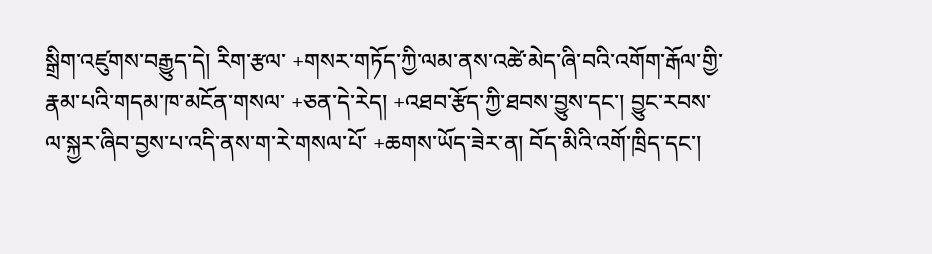སྒྲིག་འཛུགས་བརྒྱུད་དེ། རིག་རྩལ་ +གསར་གཏོད་ཀྱི་ལམ་ནས་འཚེ་མེད་ཞི་བའི་འགོག་རྒོལ་གྱི་རྣམ་པའི་གདམ་ཁ་མངོན་གསལ་ +ཅན་དེ་རེད། +འཐབ་རྩོད་ཀྱི་ཐབས་བྱུས་དང་། བྱུང་རབས་ལ་སྐྱར་ཞིབ་བྱས་པ་འདི་ནས་ག་རེ་གསལ་པོ་ +ཆགས་ཡོད་ཟེར་ན། བོད་མིའི་འགོ་ཁྲིད་དང་།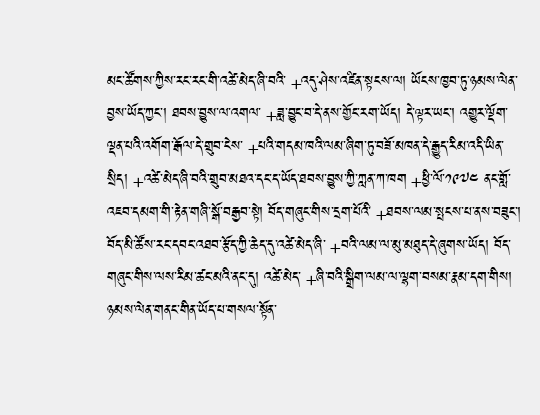མང་ཚོགས་ཀྱིས་རང་རང་གི་འཚེ་མེད་ཞི་བའི་ +འདུ་ཤེས་འཛིན་སྟངས་ལ། ཡོངས་ཁྱབ་ཏུ་ཉམས་ལེན་བྱས་ཡོད་ཀྱང་། ཐབས་བྱུས་ལ་འགལ་ +ཟླ་བྱུང་བ་དེ་ནས་གྱོང་རག་ཡོད། དེ་ལྟར་ཡང་། འགྱུར་ལྡོག་ལྡན་པའི་འགོག་རྒོལ་དེ་གྲུབ་ངེས་ +པའི་གདམ་ཁའི་ལམ་ཞིག་ཏུ་བཟོ་མཁན་དེ་རྒྱུད་རིམ་འདི་ཡིན་སྲིད། +འཚེ་མེད་ཞི་བའི་གྲུབ་མཐའ་དང་ད་ཡོད་ཐབས་བྱུས་ཀྱི་ཀླན་ཀ་ཁག +ཕྱི་ལོ་༡༩༧༤ ནང་གློ་འཇབ་དམག་གི་རྟེན་གཞི་སྒོ་བརྒྱབ་སྟེ། བོད་གཞུང་གིས་དྲག་པོའི་ +ཐབས་ལམ་སྤངས་པ་ནས་བཟུང་། བོད་མི་ཚོས་རང་དབང་འཐབ་རྩོད་ཀྱི་ཆེད་དུ་འཚེ་མེད་ཞི་ +བའི་ལམ་ལ་མུ་མཐུད་དེ་ཞུགས་ཡོད། བོད་གཞུང་གིས་ལས་རིམ་ཚང་མའི་ནང་དུ། འཚེ་མེད་ +ཞི་བའི་སྒྲིག་ལམ་ལ་ལྷག་བསམ་རྣམ་དག་གིས། ཉམས་ལེན་གནང་གིན་ཡོད་པ་གསལ་སྟོན་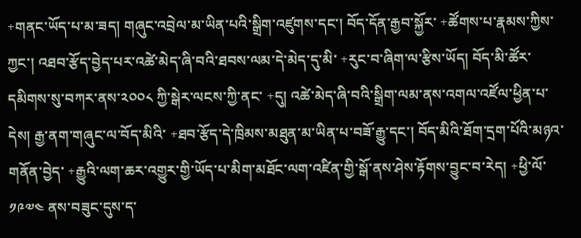+གནང་ཡོད་པ་མ་ཟད། གཞུང་འབྲེལ་མ་ཡིན་པའི་སྒྲིག་འཛུགས་དང་། བོད་དོན་རྒྱབ་སྐྱོར་ +ཚོགས་པ་རྣམས་ཀྱིས་ཀྱང་། འཐབ་རྩོད་བྱེད་པར་འཚེ་མེད་ཞི་བའི་ཐབས་ལམ་དེ་མེད་དུ་མི་ +རུང་བ་ཞིག་ལ་རྩིས་ཡོད། བོད་མི་ཚོར་དམིགས་སུ་བཀར་ནས་༢༠༠༨ ཀྱི་སྒེར་ལངས་ཀྱི་ནང་ +དུ། འཚེ་མེད་ཞི་བའི་སྒྲིག་ལམ་ནས་འགལ་འཛོལ་ཕྱིན་པ་དེས། རྒྱ་ནག་གཞུང་ལ་བོད་མིའི་ +ཐབ་རྩོད་དེ་ཁྲིམས་མཐུན་མ་ཡིན་པ་བཟོ་རྒྱུ་དང་། བོད་མིའི་ཐོག་དྲག་པོའི་མཉའ་གནོན་བྱེད་ +རྒྱུའི་ལག་ཆར་འགྱུར་གྱི་ཡོད་པ་མིག་མཐོང་ལག་འཛིན་གྱི་སྒོ་ནས་ཤེས་རྟོགས་བྱུང་བ་རེད། +ཕྱི་ལོ་༡༩༧༤ ནས་བཟུང་དུས་ད་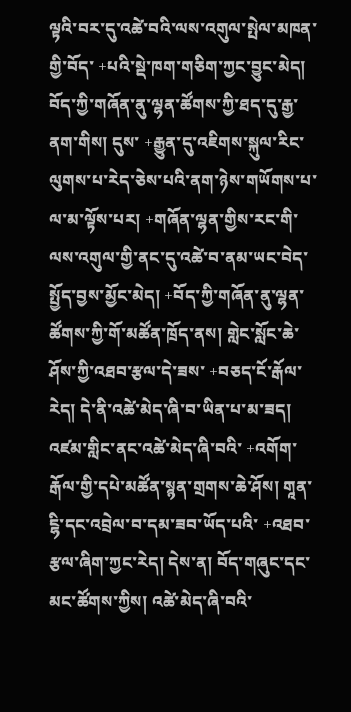ལྟའི་བར་དུ་འཚེ་བའི་ལས་འགུལ་སྤེལ་མཁན་གྱི་བོད་ +པའི་སྡེ་ཁག་གཅིག་ཀྱང་བྱུང་མེད། བོད་ཀྱི་གཞོན་ནུ་ལྷན་ཚོགས་ཀྱི་ཐད་དུ་རྒྱ་ནག་གིས། དུས་ +རྒྱུན་དུ་འཇིགས་སྐུལ་རིང་ལུགས་པ་རེད་ཅེས་པའི་ནག་ཉེས་གཡོགས་པ་ལ་མ་ལྟོས་པར། +གཞོན་ལྷན་གྱིས་རང་གི་ལས་འགུལ་གྱི་ནང་དུ་འཚེ་བ་ནམ་ཡང་བེད་སྤྱོད་བྱས་མྱོང་མེད། +བོད་ཀྱི་གཞོན་ནུ་ལྷན་ཚོགས་ཀྱི་གོ་མཚོན་ཁྲོད་ནས། གླེང་སློང་ཆེ་ཤོས་ཀྱི་འཐབ་རྩལ་དེ་ཟས་ +བཅད་ངོ་རྒོལ་རེད། དེ་ནི་འཚེ་མེད་ཞི་བ་ཡིན་པ་མ་ཟད། འཛམ་གླིང་ནང་འཚེ་མེད་ཞི་བའི་ +འགོག་རྒོལ་གྱི་དཔེ་མཚོན་སྙན་གྲགས་ཆེ་ཤོས། གཱན་ངྷི་དང་འབྲེལ་བ་དམ་ཟབ་ཡོད་པའི་ +འཐབ་རྩལ་ཞིག་ཀྱང་རེད། དེས་ན། བོད་གཞུང་དང་མང་ཚོགས་ཀྱིས། འཚེ་མེད་ཞི་བའི་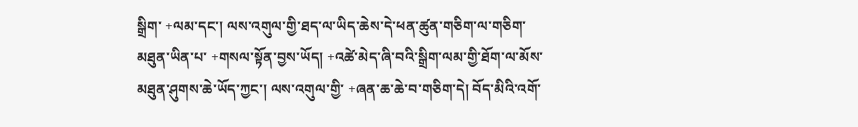སྒྲིག་ +ལམ་དང་། ལས་འགུལ་གྱི་ཐད་ལ་ཡིད་ཆེས་དེ་ཕན་ཚུན་གཅིག་ལ་གཅིག་མཐུན་ཡིན་པ་ +གསལ་སྟོན་བྱས་ཡོད། +འཚེ་མེད་ཞི་བའི་སྒྲིག་ལམ་གྱི་ཐོག་ལ་མོས་མཐུན་ཤུགས་ཆེ་ཡོད་ཀྱང་། ལས་འགུལ་གྱི་ +ཞན་ཆ་ཆེ་བ་གཅིག་དེ། བོད་མིའི་འགོ་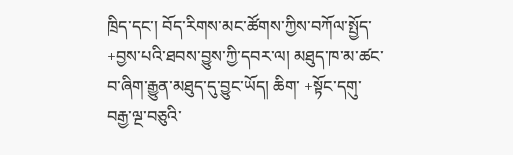ཁྲིད་དང་། བོད་རིགས་མང་ཚོགས་ཀྱིས་བཀོལ་སྤྱོད་ +བྱས་པའི་ཐབས་བྱུས་ཀྱི་དབར་ལ། མཐུད་ཁ་མ་ཚང་བ་ཞིག་རྒྱུན་མཐུད་དུ་བྱུང་ཡོད། ཆིག་ +སྟོང་དགུ་བརྒྱ་ལྔ་བཅུའི་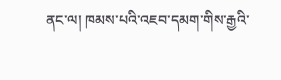ནང་ལ། ཁམས་པའི་འཇབ་དམག་གིས་རྒྱའི་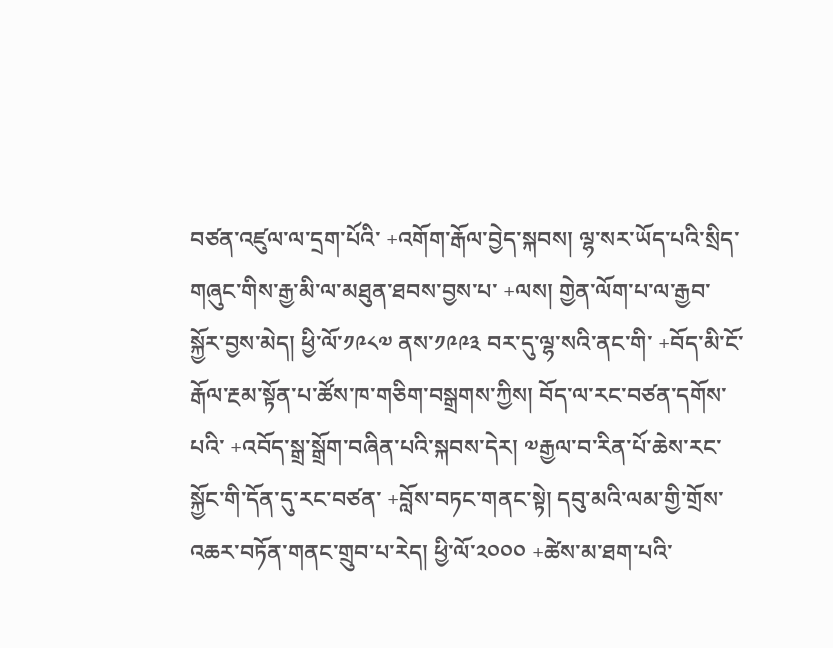བཙན་འཛུལ་ལ་དྲག་པོའི་ +འགོག་རྒོལ་བྱེད་སྐབས། ལྷ་སར་ཡོད་པའི་སྲིད་གཞུང་གིས་རྒྱ་མི་ལ་མཐུན་ཐབས་བྱས་པ་ +ལས། གྱེན་ལོག་པ་ལ་རྒྱབ་སྐྱོར་བྱས་མེད། ཕྱི་ལོ་༡༩༨༧ ནས་༡༩༩༣ བར་དུ་ལྷ་སའི་ནང་གི་ +བོད་མི་ངོ་རྒོལ་རྔམ་སྟོན་པ་ཚོས་ཁ་གཅིག་བསྒྲགས་ཀྱིས། བོད་ལ་རང་བཙན་དགོས་པའི་ +འབོད་སྒྲ་སྒྲོག་བཞིན་པའི་སྐབས་དེར། ༧རྒྱལ་བ་རིན་པོ་ཆེས་རང་སྐྱོང་གི་དོན་དུ་རང་བཙན་ +བློས་བཏང་གནང་སྟེ། དབུ་མའི་ལམ་གྱི་གྲོས་འཆར་བཏོན་གནང་གྲུབ་པ་རེད། ཕྱི་ལོ་༢༠༠༠ +ཚེས་མ་ཐག་པའི་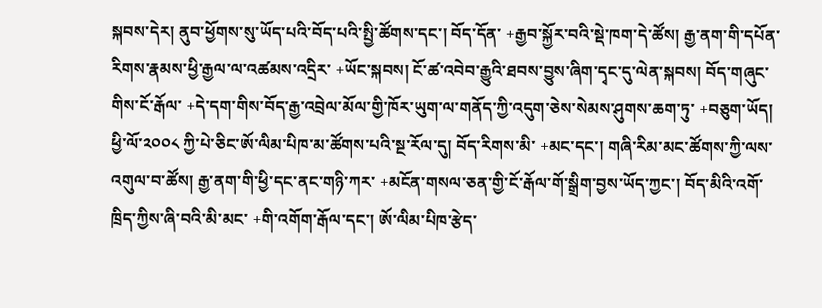སྐབས་དེར། ནུབ་ཕྱོགས་སུ་ཡོད་པའི་བོད་པའི་སྤྱི་ཚོགས་དང་། བོད་དོན་ +རྒྱབ་སྐྱོར་བའི་སྡེ་ཁག་དེ་ཚོས། རྒྱ་ནག་གི་དཔོན་རིགས་རྣམས་ཕྱི་རྒྱལ་ལ་འཚམས་འདྲིར་ +ཡོང་སྐབས། ངོ་ཚ་འབེབ་རྒྱུའི་ཐབས་བྱུས་ཞིག་དྭང་དུ་ལེན་སྐབས། བོད་གཞུང་གིས་ངོ་རྒོལ་ +དེ་དག་གིས་བོད་རྒྱ་འབྲེལ་མོལ་གྱི་ཁོར་ཡུག་ལ་གནོད་ཀྱི་འདུག་ཅེས་སེམས་ཤུགས་ཆག་ཏུ་ +བཅུག་ཡོད། ཕྱི་ལོ་༢༠༠༨ ཀྱི་པེ་ཅིང་ཨོ་ལིམ་པིཁ་མ་ཚོགས་པའི་སྔ་རོལ་དུ། བོད་རིགས་མི་ +མང་དང་། གཞི་རིམ་མང་ཚོགས་ཀྱི་ལས་འགུལ་བ་ཚོས། རྒྱ་ནག་གི་ཕྱི་དང་ནང་གཉི་ཀར་ +མངོན་གསལ་ཅན་གྱི་ངོ་རྒོལ་གོ་སྒྲིག་བྱས་ཡོད་ཀྱང་། བོད་མིའི་འགོ་ཁྲིད་ཀྱིས་ཞི་བའི་མི་མང་ +གི་འགོག་རྒོལ་དང་། ཨོ་ལིམ་པིཁ་རྩེད་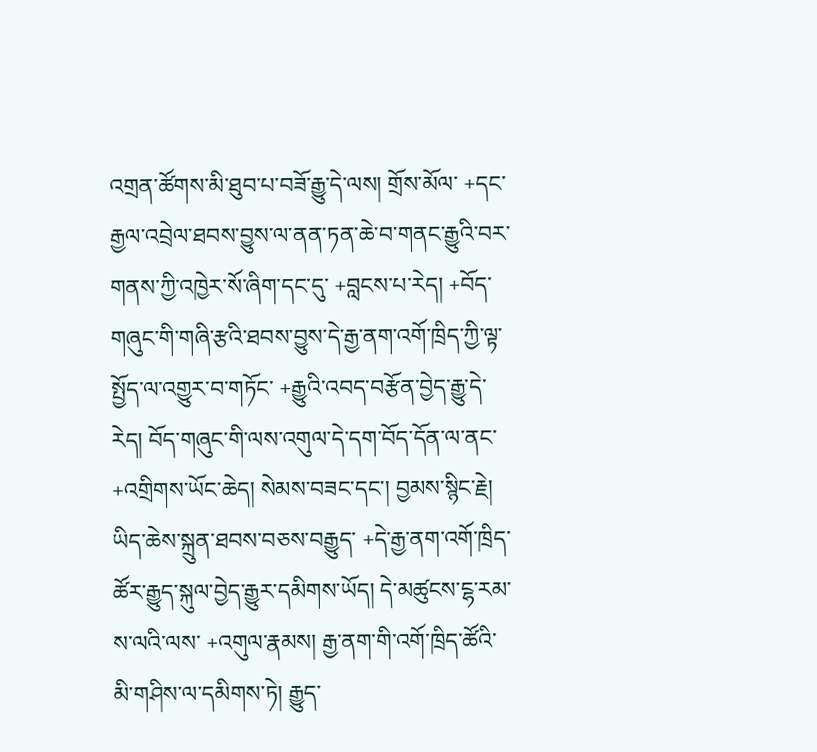འགྲན་ཚོགས་མི་ཐུབ་པ་བཟོ་རྒྱུ་དེ་ལས། གྲོས་མོལ་ +དང་རྒྱལ་འབྲེལ་ཐབས་བྱུས་ལ་ནན་ཏན་ཆེ་བ་གནང་རྒྱུའི་བར་གནས་ཀྱི་འཁྱེར་སོ་ཞིག་དང་དུ་ +བླངས་པ་རེད། +བོད་གཞུང་གི་གཞི་རྩའི་ཐབས་བྱུས་དེ་རྒྱ་ནག་འགོ་ཁྲིད་ཀྱི་ལྟ་སྤྱོད་ལ་འགྱུར་བ་གཏོང་ +རྒྱུའི་འབད་བརྩོན་བྱེད་རྒྱུ་དེ་རེད། བོད་གཞུང་གི་ལས་འགུལ་དེ་དག་བོད་དོན་ལ་ནང་ +འགྲིགས་ཡོང་ཆེད། སེམས་བཟང་དང་། བྱམས་སྙིང་རྗེ། ཡིད་ཆེས་སྐྲུན་ཐབས་བཅས་བརྒྱུད་ +དེ་རྒྱ་ནག་འགོ་ཁྲིད་ཚོར་རྒྱུད་སྐུལ་བྱེད་རྒྱུར་དམིགས་ཡོད། དེ་མཚུངས་ངྷ་རམ་ས་ལའི་ལས་ +འགུལ་རྣམས། རྒྱ་ནག་གི་འགོ་ཁྲིད་ཚོའི་མི་གཤིས་ལ་དམིགས་ཏེ། རྒྱུད་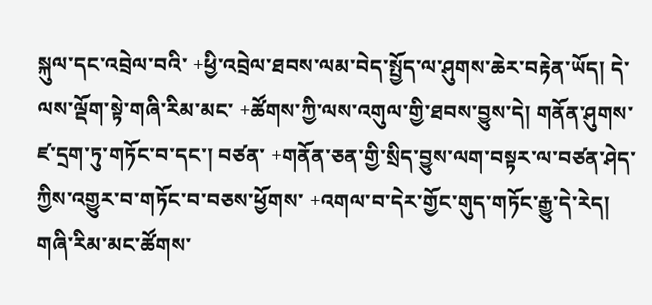སྐུལ་དང་འབྲེལ་བའི་ +ཕྱི་འབྲེལ་ཐབས་ལམ་བེད་སྤྱོད་ལ་ཤུགས་ཆེར་བརྟེན་ཡོད། དེ་ལས་ལྡོག་སྟེ་གཞི་རིམ་མང་ +ཚོགས་ཀྱི་ལས་འགུལ་གྱི་ཐབས་བྱུས་དེ། གནོན་ཤུགས་ཛ་དྲག་ཏུ་གཏོང་བ་དང་། བཙན་ +གནོན་ཅན་གྱི་སྲིད་བྱུས་ལག་བསྟར་ལ་བཙན་ཤེད་ཀྱིས་འགྱུར་བ་གཏོང་བ་བཅས་ཕྱོགས་ +འགལ་བ་དེར་གྱོང་གུད་གཏོང་རྒྱུ་དེ་རེད། གཞི་རིམ་མང་ཚོགས་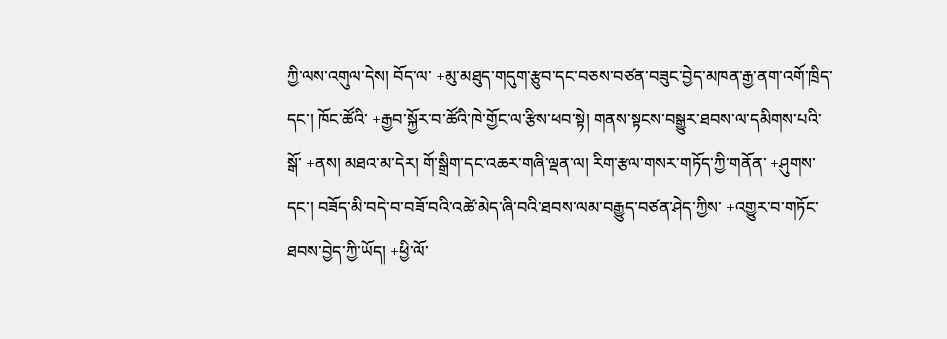ཀྱི་ལས་འགུལ་དེས། བོད་ལ་ +མུ་མཐུད་གདུག་རྩུབ་དང་བཅས་བཙན་བཟུང་བྱེད་མཁན་རྒྱ་ནག་འགོ་ཁྲིད་དང་། ཁོང་ཚོའི་ +རྒྱབ་སྐྱོར་བ་ཚོའི་ཁེ་གྱོང་ལ་རྩིས་ཕབ་སྟེ། གནས་སྟངས་བསྒྱུར་ཐབས་ལ་དམིགས་པའི་སྒོ་ +ནས། མཐའ་མ་དེར། གོ་སྒྲིག་དང་འཆར་གཞི་ལྡན་ལ། རིག་རྩལ་གསར་གཏོད་ཀྱི་གནོན་ +ཤུགས་དང་། བཟོད་མི་བདེ་བ་བཟོ་བའི་འཚེ་མེད་ཞི་བའི་ཐབས་ལམ་བརྒྱུད་བཙན་ཤེད་ཀྱིས་ +འགྱུར་བ་གཏོང་ཐབས་བྱེད་ཀྱི་ཡོད། +ཕྱི་ལོ་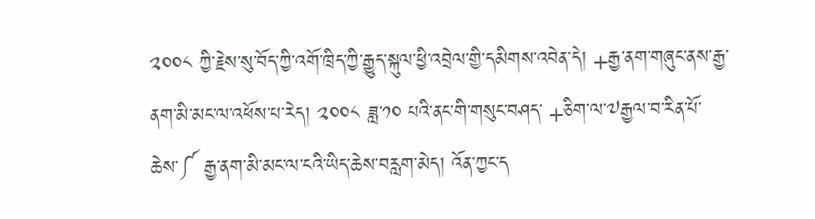༢༠༠༨ ཀྱི་རྗེས་སུ་བོད་ཀྱི་འགོ་ཁྲིད་ཀྱི་རྒྱུད་སྐུལ་ཕྱི་འབྲེལ་གྱི་དམིགས་འབེན་དེ། +རྒྱ་ནག་གཞུང་ནས་རྒྱ་ནག་མི་མང་ལ་འཕོས་པ་རེད། ༢༠༠༨ ཟླ་༡༠ པའི་ནང་གི་གསུང་བཤད་ +ཅིག་ལ་༧རྒྱལ་བ་རིན་པོ་ཆེས་༼ རྒྱ་ནག་མི་མང་ལ་ངའི་ཡིད་ཆེས་བརླག་མེད། འོན་ཀྱང་ད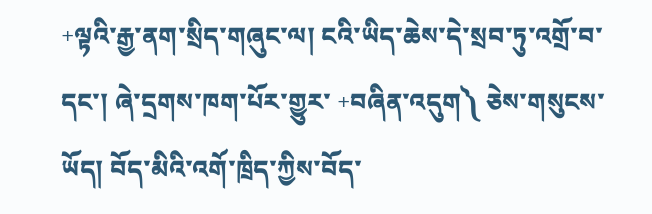+ལྟའི་རྒྱ་ནག་སྲིད་གཞུང་ལ། ངའི་ཡིད་ཆེས་དེ་སྲབ་ཏུ་འགྲོ་བ་དང་། ཞེ་དྲགས་ཁག་པོར་གྱུར་ +བཞིན་འདུག༽ ཅེས་གསུངས་ཡོད། བོད་མིའི་འགོ་ཁྲིད་ཀྱིས་བོད་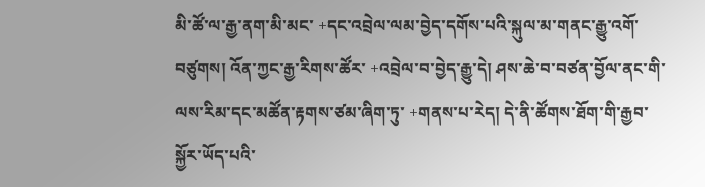མི་ཚོ་ལ་རྒྱ་ནག་མི་མང་ +དང་འབྲེལ་ལམ་བྱེད་དགོས་པའི་སྐུལ་མ་གནང་རྒྱུ་འགོ་བཙུགས། འོན་ཀྱང་རྒྱ་རིགས་ཚོར་ +འབྲེལ་བ་བྱེད་རྒྱུ་དེ། ཤས་ཆེ་བ་བཙན་བྱོལ་ནང་གི་ལས་རིམ་དང་མཚོན་རྟགས་ཙམ་ཞིག་ཏུ་ +གནས་པ་རེད། དེ་ནི་ཚོགས་ཐོག་གི་རྒྱབ་སྐྱོར་ཡོད་པའི་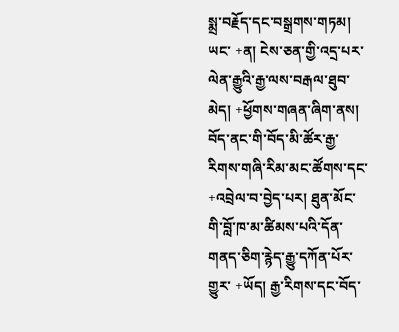སྨྲ་བརྗོད་དང་བསྒྲགས་གཏམ། ཡང་ +ན། ངེས་ཅན་གྱི་འདྲ་པར་ལེན་རྒྱུའི་རྒྱ་ལས་བརྒལ་ཐུབ་མེད། +ཕྱོགས་གཞན་ཞིག་ནས། བོད་ནང་གི་བོད་མི་ཚོར་རྒྱ་རིགས་གཞི་རིམ་མང་ཚོགས་དང་ +འབྲེལ་བ་བྱེད་པར། ཐུན་མོང་གི་བློ་ཁ་མ་ཚིམས་པའི་དོན་གནད་ཅིག་རྙེད་རྒྱུ་དཀོན་པོར་གྱུར་ +ཡོད། རྒྱ་རིགས་དང་བོད་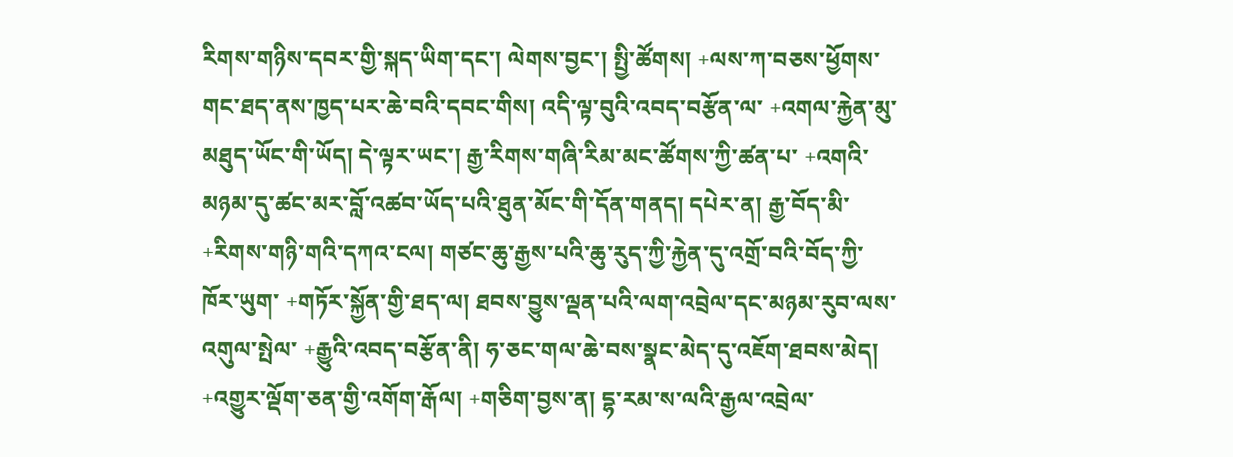རིགས་གཉིས་དབར་གྱི་སྐད་ཡིག་དང་། ལེགས་བྱང་། སྤྱི་ཚོགས། +ལས་ཀ་བཅས་ཕྱོགས་གང་ཐད་ནས་ཁྱད་པར་ཆེ་བའི་དབང་གིས། འདི་ལྟ་བུའི་འབད་བརྩོན་ལ་ +འགལ་རྐྱེན་མུ་མཐུད་ཡོང་གི་ཡོད། དེ་ལྟར་ཡང་། རྒྱ་རིགས་གཞི་རིམ་མང་ཚོགས་ཀྱི་ཚན་པ་ +འགའི་མཉམ་དུ་ཚང་མར་བློ་འཚབ་ཡོད་པའི་ཐུན་མོང་གི་དོན་གནད། དཔེར་ན། རྒྱ་བོད་མི་ +རིགས་གཉི་གའི་དཀའ་ངལ། གཙང་ཆུ་རྒྱས་པའི་ཆུ་རུད་ཀྱི་རྐྱེན་དུ་འགྲོ་བའི་བོད་ཀྱི་ཁོར་ཡུག་ +གཏོར་སྐྱོན་གྱི་ཐད་ལ། ཐབས་བྱུས་ལྡན་པའི་ལག་འབྲེལ་དང་མཉམ་རུབ་ལས་འགུལ་སྤེལ་ +རྒྱུའི་འབད་བརྩོན་ནི། ཧ་ཅང་གལ་ཆེ་བས་སྣང་མེད་དུ་འཇོག་ཐབས་མེད། +འགྱུར་ལྡོག་ཅན་གྱི་འགོག་རྒོལ། +གཅིག་བྱས་ན། དྷ་རམ་ས་ལའི་རྒྱལ་འབྲེལ་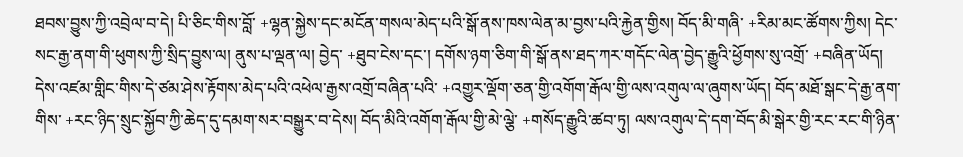ཐབས་བྱུས་ཀྱི་འབྲེལ་བ་དེ། པི་ཅིང་གིས་བློ་ +ལྷན་སྐྱེས་དང་མངོན་གསལ་མེད་པའི་སྒོ་ནས་ཁས་ལེན་མ་བྱས་པའི་རྐྱེན་གྱིས། བོད་མི་གཞི་ +རིམ་མང་ཚོགས་ཀྱིས། དེང་སང་རྒྱ་ནག་གི་ཕུགས་ཀྱི་སྲིད་བྱུས་ལ། ནུས་པ་ལྡན་ལ། བྱེད་ +ཐུབ་ངེས་དང་། དགོས་ཉག་ཅིག་གི་སྒོ་ནས་ཐད་ཀར་གདོང་ལེན་བྱེད་རྒྱུའི་ཕྱོགས་སུ་འགྲོ་ +བཞིན་ཡོད། དེས་འཛམ་གླིང་གིས་དེ་ཙམ་ཤེས་རྟོགས་མེད་པའི་འཕེལ་རྒྱས་འགྲོ་བཞིན་པའི་ +འགྱུར་ལྡོག་ཅན་གྱི་འགོག་རྒོལ་གྱི་ལས་འགུལ་ལ་ཞུགས་ཡོད། བོད་མཐོ་སྒང་དེ་རྒྱ་ནག་གིས་ +རང་ཉིད་སྲུང་སྐྱོབ་ཀྱི་ཆེད་དུ་དམག་སར་བསྒྱུར་བ་དེས། བོད་མིའི་འགོག་རྒོལ་གྱི་མེ་ལྕེ་ +གསོད་རྒྱུའི་ཚབ་ཏུ། ལས་འགུལ་དེ་དག་བོད་མི་སྒེར་གྱི་རང་རང་གི་ཉིན་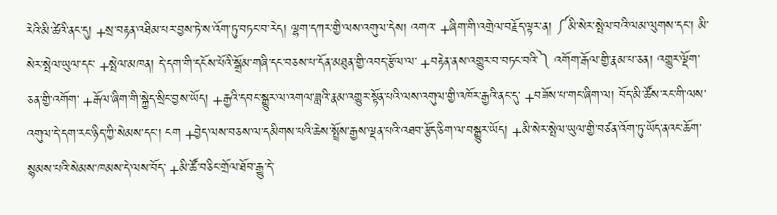རེའི་མི་ཚེའི་ནང་དུ། +སྲ་བརྟན་འཐིམ་པར་བྱས་ཏེ་ས་འོག་ཏུ་བཏང་བ་རེད། ལྷག་དཀར་གྱི་ལས་འགུལ་དེས། འགའ་ +ཞིག་གི་འགྲེལ་བརྗོད་ལྟར་ན། ༼མི་སེར་སྤེལ་བའི་ལམ་ལུགས་དང་། མི་སེར་སྤེལ་ཡུལ་དང་ +སྤེལ་མཁན། དེ་དག་གི་དངོས་པོའི་སྒྲོམ་གཞི་དང་བཅས་པ་དོན་མཐུན་གྱི་འབད་རྩོལ་ལ་ +བརྟེན་ནས་འགྱུར་བ་བཏང་བའི་༽ འགོག་རྒོལ་གྱི་རྣམ་པ་ཅན། འགྱུར་ལྡོག་ཅན་གྱི་འགོག་ +རྒོལ་ཞིག་གི་སྐྱེད་སྲིང་བྱས་ཡོད། +རྒྱའི་དབང་སྒྱུར་ལ་འགལ་ཟླའི་རྣམ་འགྱུར་སྟོན་པའི་ལས་འགུལ་གྱི་འཁོར་རྒྱའི་ནང་དུ་ +བཟོས་པ་གང་ཞིག་ལ། བོད་མི་ཚོས་རང་གི་ལས་འགུལ་དེ་དག་རང་ཉིད་ཀྱི་སེམས་དང་། ངག +བྱེད་ལས་བཅས་ལ་དམིགས་པའི་ཆེས་སྤྲོས་རྒྱས་ལྡན་པའི་འཐབ་རྩོད་ཅིག་ལ་བསྒྱུར་ཡོད། +མི་སེར་སྤེལ་ཡུལ་གྱི་བཙན་འོག་ཏུ་ཡོད་ནའང་ཆོག་སྙམས་པའི་སེམས་ཁམས་དེ་ལས་བོད་ +མི་ཚོ་བཅིང་གྲོལ་ཐོབ་རྒྱུ་དེ་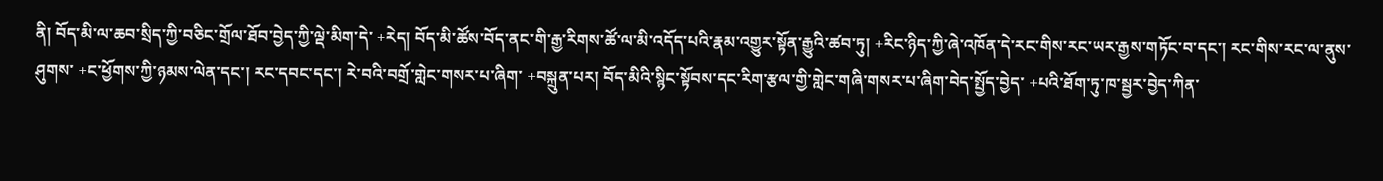ནི། བོད་མི་ལ་ཆབ་སྲིད་ཀྱི་བཅིང་གྲོལ་ཐོབ་བྱེད་ཀྱི་ལྡེ་མིག་དེ་ +རེད། བོད་མི་ཚོས་བོད་ནང་གི་རྒྱ་རིགས་ཚོ་ལ་མི་འདོད་པའི་རྣམ་འགྱུར་སྟོན་རྒྱུའི་ཚབ་ཏུ། +རིང་ཉིད་ཀྱི་ཞེ་འཁོན་དེ་རང་གིས་རང་ཡར་རྒྱས་གཏོང་བ་དང་། རང་གིས་རང་ལ་ནུས་ཤུགས་ +ང་ཕྱོགས་ཀྱི་ཉམས་ལེན་དང་། རང་དབང་དང་། རེ་བའི་བགྲོ་གླེང་གསར་པ་ཞིག་ +བསྐྲུན་པར། བོད་མིའི་སྙིང་སྟོབས་དང་རིག་རྩལ་གྱི་གླེང་གཞི་གསར་པ་ཞིག་བེད་སྤྱོད་བྱེད་ +པའི་ཐོག་ཏུ་ཁ་སྦྱར་བྱེད་ཀིན་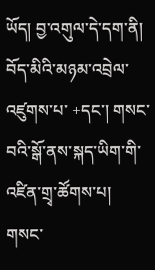ཡོད། བྱ་འགུལ་དེ་དག་ནི། བོད་མིའི་མཉམ་འབྲེལ་འཛུགས་པ་ +དང་། གསང་བའི་སྒོ་ནས་སྐད་ཡིག་གི་འཛིན་གྲྭ་ཚོགས་པ། གསང་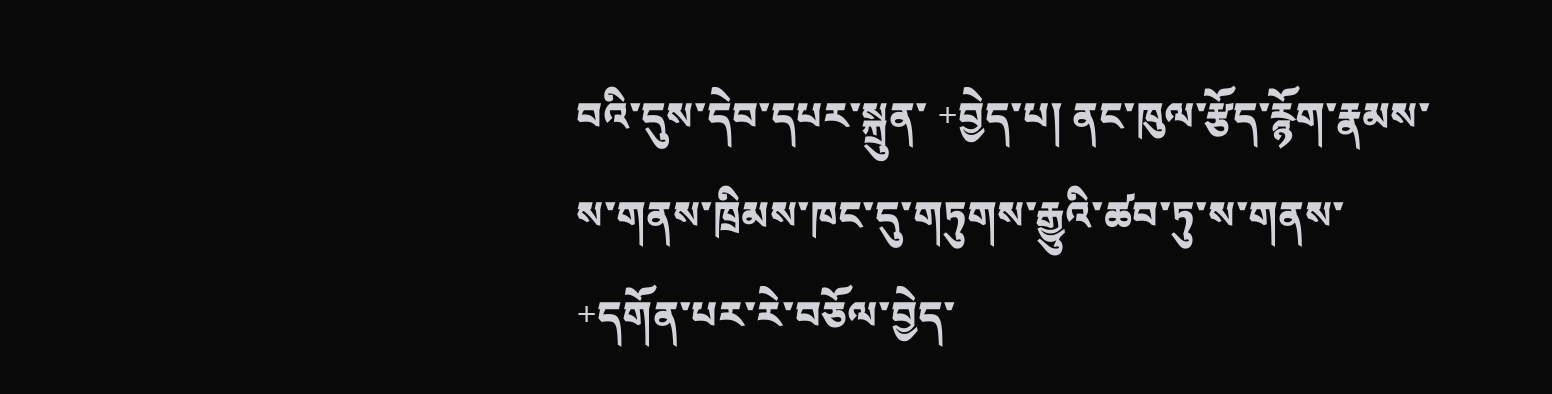བའི་དུས་དེབ་དཔར་སྐྲུན་ +བྱེད་པ། ནང་ཁུལ་རྩོད་རྙོག་རྣམས་ས་གནས་ཁྲིམས་ཁང་དུ་གཏུགས་རྒྱུའི་ཚབ་ཏུ་ས་གནས་ +དགོན་པར་རེ་བཅོལ་བྱེད་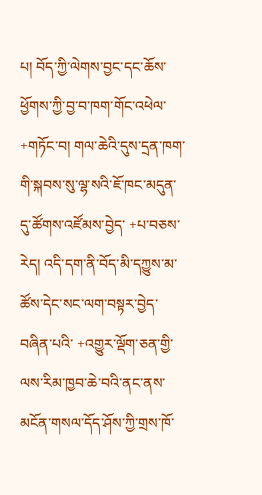པ། བོད་ཀྱི་ལེགས་བྱང་དང་ཆོས་ཕྱོགས་ཀྱི་བྱ་བ་ཁག་གོང་འཕེལ་ +གཏོང་བ། གལ་ཆེའི་དུས་དྲན་ཁག་གི་སྐབས་སུ་ལྷ་སའི་ཇོ་ཁང་མདུན་དུ་ཚོགས་འཛོམས་བྱེད་ +པ་བཅས་རེད། འདི་དག་ནི་བོད་མི་དཀྱུས་མ་ཚོས་དེང་སང་ལག་བསྟར་བྱེད་བཞིན་པའི་ +འགྱུར་ལྡོག་ཅན་གྱི་ལས་རིམ་ཁྱབ་ཆེ་བའི་ནང་ནས་མངོན་གསལ་དོད་ཤོས་ཀྱི་གྲས་ཁོ་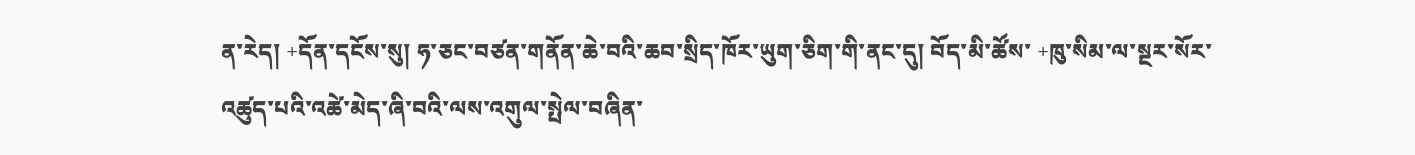ན་རེད། +དོན་དངོས་སུ། ཧ་ཅང་བཙན་གནོན་ཆེ་བའི་ཆབ་སྲིད་ཁོར་ཡུག་ཅིག་གི་ནང་དུ། བོད་མི་ཚོས་ +ཁུ་སིམ་ལ་སྔར་སོར་འཚུད་པའི་འཚེ་མེད་ཞི་བའི་ལས་འགུལ་སྤེལ་བཞིན་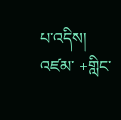པ་འདིས། འཛམ་ +གླིང་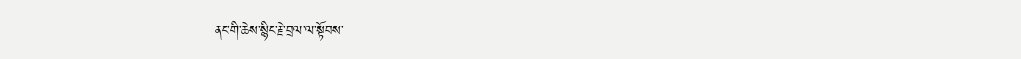ནང་གི་ཆེས་སྙིང་རྗེ་བྲལ་ལ་སྟོབས་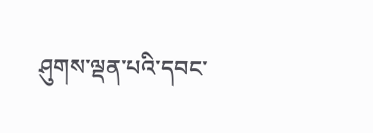ཤུགས་ལྡན་པའི་དབང་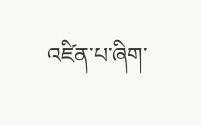འཛིན་པ་ཞིག་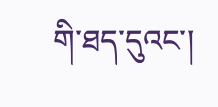གི་ཐད་དུའང་།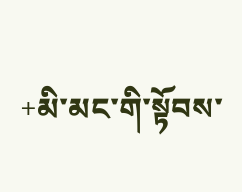+མི་མང་གི་སྟོབས་